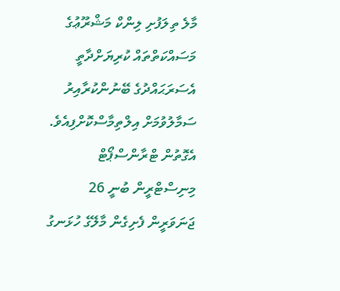މާލެ ތިލަފުށި ލިންކް މަޝްރޫޢުގެ މަސައްކަތްތައް ކުރިޔަށްދާތީ އެސަރަޙައްދުގެ ބޭނުންކުރާއިރު ސަމާލުވުމަށް އިލްތިމާސްކޮށްފިއެވެ.
އެގޮތުން ޓްރާންސްޕޯޓް މިނިސްޓްރީން ބުނީ 26 ޖަނަވަރީން ފެށިގެން މާލޭގެ ހުޅަނގު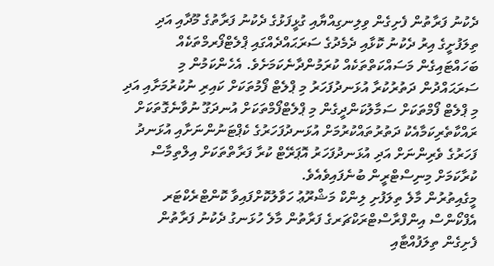ދެކުނު ފަރާތުން ފެށިގެން ވިލިނގިއްޔާއި ގުޅީފަޅުގެ ދެކުނު ފަރާތުގެ މޫދާއި އަދި ތިލަފުށީގެ އިރު ދެކުނު ކޮޅާއި ދެމެދުގެ ސަރަޙައްދެއްގައި ޕްލެޓްފޯރމްތަކެއް ބަހައްޓައިގެން މަސައްކަތްތަކެއް ކުރަމުންދާނެކަމަށެވެ. އެހެންކަމުން މި ސަރަޙައްދުން ދަތުރުކުރާ އުޅަނދުފަހަރު މި ޕްލެޓް ފޯމުތަކަށް ކައިރި ނުކުރުމަށާއި އަދި މި ޕްލެޓް ފޯމްތަކަށް ސަމާލުކަންދީގެން މި ޕްލެޓްފޯމްތަކަށް އުނދަގޫ ނުވާނެގޮތަކަށް ރައްކާތެރިކަމާއެކު ދަތުރުތައްކުރުމަށް އުޅަނދުފަހަރުގެ ކެޕްޓަނުންނަށާއި އުޅަނދު ފަހަރުގެ ވެރިންނަށް އަދި އުޅަނދުފަހަރު އޮޕަރޭޓް ކުރާ ފަރާތްތަކަށް އިލްތިމާސް ކުރާކަމަށް މިނިސްޓްރީން ބުނެފައިވެއެވެ.
މީގެއިތުރުން މާލެ ތިލަފުށި ލިންކް މަޝްރޫޢު ހަވާލުކޮށްފައިވާ ކޮންޓްރެކްޓަރ އެފްކޯންސް އިންފްރާސްޓްރަކްޗަރގެ ފަރާތުން މާލެ ހުޅަނގު ދެކުނު ފަރާތުން ފެށިގެން ތިލަފުއްޓާއި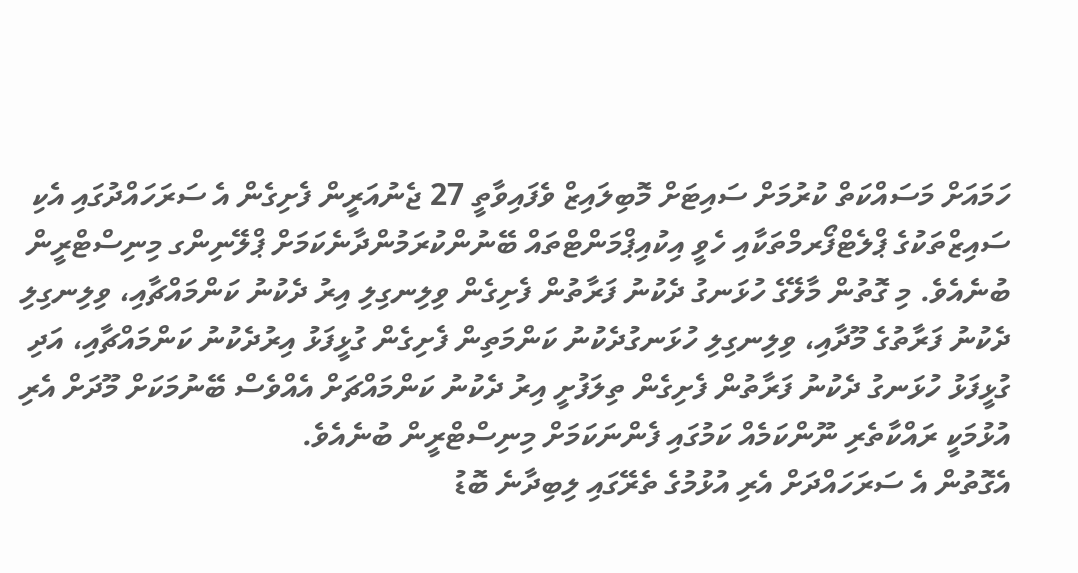ހަމައަށް މަސައްކަތް ކުރުމަށް ސައިޓަށް މޮބިލައިޒް ވެފައިވާތީ 27 ޖެނުއަރީން ފެށިގެން އެ ސަރަހައްދުގައި އެކި ސައިޒްތަކުގެ ޕްލެޓްފޯރމްތަކާއި ހެވީ އިކުއިޕްމަންޓްތައް ބޭނުންކުރަމުންދާނެކަމަށް ޕްލޭނިންގ މިނިސްޓްރީން ބުނެއެވެ. މި ގޮތުން މާލޭގެ ހުޅަނގު ދެކުނު ފަރާތުން ފެށިގެން ވިލިނގިލި އިރު ދެކުނު ކަންމައްޗާއި، ވިލިނގިލި ދެކުނު ފަރާތުގެ މޫދާއި، ވިލިނގިލި ހުޅަނގުދެކުނު ކަންމަތިން ފެށިގެން ގުޅީފަޅު އިރުދެކުނު ކަންމައްޗާއި، އަދި ގުޅީފަޅު ހުޅަނގު ދެކުނު ފަރާތުން ފެށިގެން ތިލަފުށީ އިރު ދެކުނު ކަންމައްޗަށް އެއްވެސް ބޭނުމަކަށް މޫދަށް އެރި އުޅުމަކީ ރައްކާތެރި ނޫންކަމެއް ކަމުގައި ފެންނަކަމަށް މިނިސްޓްރީން ބުނެއެވެ.
އެގޮތުން އެ ސަރަހައްދަށް އެރި އުޅުމުގެ ތެރޭގައި ލިބިދާނެ ބޮޑު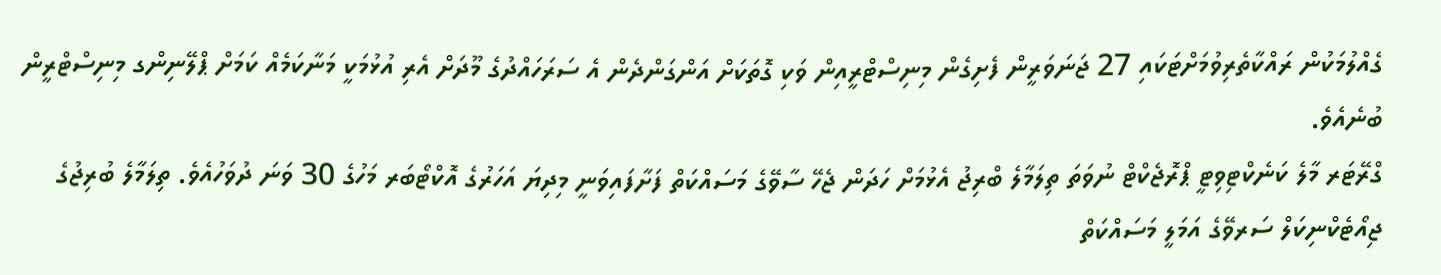ގެއްލުމަކުން ރައްކާތެރިވުމަށްޓަކައި 27 ޖަނަވަރީން ފެށިގެން މިނިސްޓްރީއިން ވަކި ގޮތަކަށް އަންގަންދެން އެ ސަރަހައްދުގެ މޫދަށް އެރި އުޅުމަކީ މަނާކަމެއް ކަމަށް ޕްލޭނިންގ މިނިސްޓްރީން ބުނެއެވެ.
ގްރޭޓަރ މާލެ ކަނެކްޓިވިޓީ ޕްރޮޖެކްޓް ނުވަތަ ތިލަމާލެ ބްރިޖު އެޅުމަށް ހަދަން ޖެހޭ ސާވޭގެ މަސައްކަތް ފަށާފައިވަނީ މިދިޔަ އަހަރުގެ އޮކްޓޯބަރ މަހުގެ 30 ވަނަ ދުވަހުއެވެ. ތިލަމާލެ ބުރިޖުގެ ޖިއޯޓެކްނިކަލް ސަރވޭގެ އަމަލީ މަސައްކަތް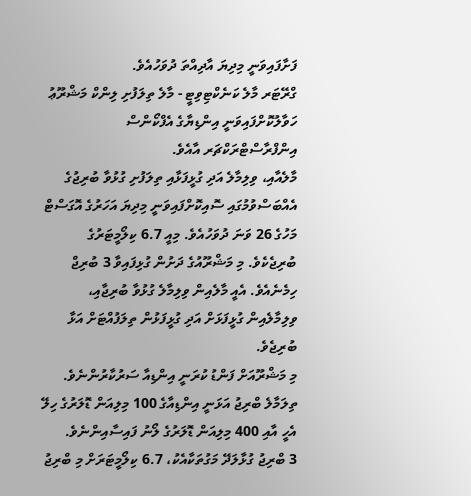ފަށާފައިވަނީ މިދިޔަ އާދިއްތަ ދުވަހުއެވެ.
ގްރޭޓަރ މާލެ ކަނެކްޓިވިޓީ - މާލެ ތިލަފުށި ލިންކް މަޝްރޫޢު ހަވާލުކޮށްފައިވަނީ އިންޑިޔާގެ އެފްކޯންސް އިންފްރާސްޓްރަކްޗަރ އާއެވެ.
މާލެއާއި، ވިލިމާލެ އަދި ގުޅީފަޅާއި ތިލަފުށި ގުޅުވާ ބުރިޖުގެ އެއްބަސްވުމުގައި ސޮއިކޮށްފައިވަނީ މިދިޔަ އަހަރުގެ އޮގަސްޓް މަހުގެ 26 ވަނަ ދުވަހުއެވެ. މިއީ 6.7 ކިލޯމީޓަރުގެ ބުރިޖެކެވެ. މި މަޝްރޫއުގެ ދަށުން ގުޅިފައިވާ 3 ބުރިޖް ހިމެނެއެވެ. އެއީ މާލެއިން ވިލިމާލެ ގުޅުވާ ބުރިޖާއި، ވިލިމާލެއިން ގުޅީފަޅަށް އަދި ގުޅީފަޅުން ތިލަފުއްޓަށް އަޅާ ބުރިޖެވެ.
މި މަޝްރޫއަށް ފަންޑު ކުރަނީ އިންޑިއާ ސަރުކާރުންނެވެ. ތިލަމާލެ ބްރިޖު އަޅަނީ އިންޑިއާގެ 100 މިލިއަން ޑޮލަރުގެ ހިލޭ އެހީ އާއި 400 މިލިއަން ޑޮލަރުގެ ލޯނު ފައިސާއިންނެވެ.
3 ބްރިޖު ގުޅާލަދޭ މަގުތަކާއެކު، 6.7 ކިލޯމީޓަރަށް މި ބްރިޖު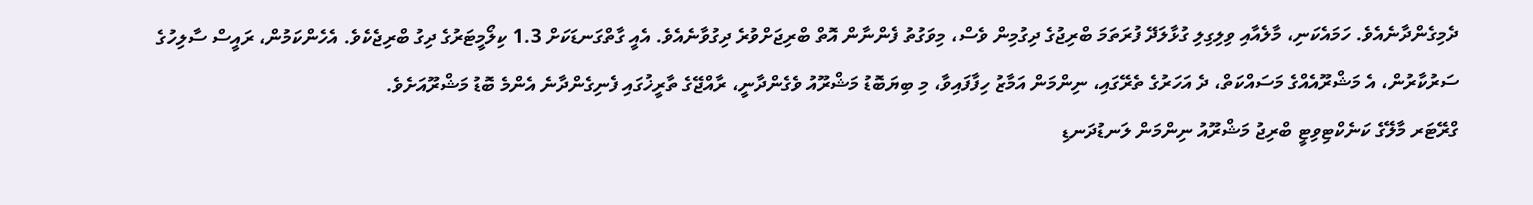ދެމިގެންދާނެއެވެ. ހަމައެކަނި، މާލެއާއި ވިލިގިލި ގުޅާލަދޭ ފުރަތަމަ ބްރިޖުގެ ދިގުމިން ވެސް، މިވަގުތު ފެންނާން އޮތް ބްރިޖަށްވުރެ ދިގުވާނެއެވެ. އެއީ ގާތްގަނޑަކަށް 1.3 ކިލޯމީޓަރުގެ ދިގު ބްރިޖެކެވެ. އެހެންކަމުން، ރައީސް ސާލިހުގެ ސަރުކާރުން، އެ މަޝްރޫއެއްގެ މަސައްކަތް، ދެ އަހަރުގެ ތެރޭގައި، ނިންމަން އަމާޒު ހިފާފައިވާ، މި ބިޔަބޮޑު މަޝްރޫއު ވެގެންދާނީ، ރާއްޖޭގެ ތާރީޚުގައި ފެނިގެންދާނެ އެންމެ ބޮޑު މަޝްރޫއަށެވެ.
ގްރޭޓަރ މާލޭގެ ކަނެކްޓިވިޓީ ބްރިޖު މަޝްރޫއު ނިންމަން ލަނޑުދަނޑި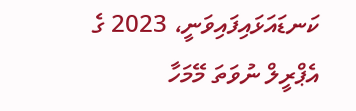ކަނޑައަޅައިފައިވަނީ، 2023 ގެ އެޕްރީލް ނުވަތަ މޭމަހާ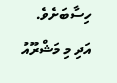ހިސާބަށެވެ. އަދި މި މަޝްރޫއު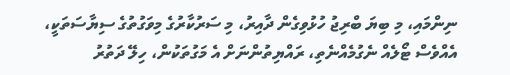ނިންމައި، މި ބިޔަ ބްރިޖު ހުޅުވިގެން ދާއިރު، މި ސަރުކާރުގެ މިވަގުތުގެ ސިޔާސަތަކީ، އެއްވެސް ޓޯލެއް ނެގުމެއްނެތި، ރައްޔިތުންނަށް އެ މަގުތަކުން، ހިލޭ ދަތުރު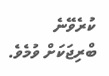ކުރެވޭނެ ބްރިޖަކަށް ވުމެވެ.